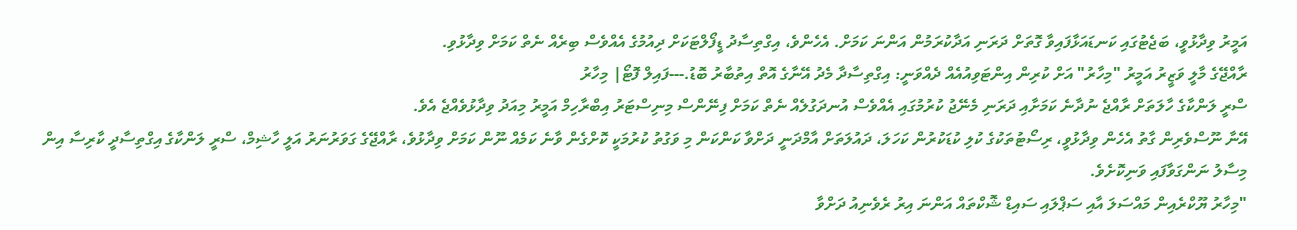އަމީރު ވިދާޅުވީ، ބަޖެޓުގައި ކަނޑައަޅާފައިވާ ގޮތަށް ދަރަނި އަދާކުރަމުން އަންނަ ކަމަށް. އެހެންވެ، އިގްތިސާދު ޑީފޯލްޓަކަށް ދިއުމުގެ އެއްވެސް ބިރެއް ނެތް ކަމަށް ވިދާޅުވި.
ރާއްޖޭގެ މާލީ ވަޒީރު އަމީރު "މިހާރު" އަށް ކުރިން އިންޓަވިއުއެއް ދެއްވަނީ: އިގްތިސާދާ މެދު އޭނާގެ އޮތް އިތުބާރު ބޮޑު.---ފައިލް ފޮޓޯ| މިހާރު
ސްރީ ލަންކާގެ ހާލަތަށް ރާއްޖެ ނުދާނެ ކަމަށާއި ދަރަނި މެނޭޖު ކުރުމުގައި އެއްވެސް އުނދަގުލެއް ނެތް ކަމަށް ފިނޭންސް މިނިސްޓަރު އިބްރާހިމް އަމީރު މިއަދު ވިދާޅުވެއްޖެ އެވެ.
އޭނާ ނޫސްވެރިން ގާތު އެހެން ވިދާޅުވީ، ރިސޯޓުތަކުގެ ކުލި ކުޑަކުރުން ކަހަލަ، ދައުލަތަށް އާމްދަނީ ދަށްވާ ކަންކަން މި ވަގުތު ކުރުމަކީ ކޮށްގެން ވާނެ ކަމެއް ނޫން ކަމަށް ވިދާޅުވެ، ރާއްޖޭގެ ގަވަރުނަރު އަލީ ހާޝިމް، ސްރީ ލަންކާގެ އިގްތިސާދީ ކާރިސާ އިން މިސާލު ނަންގަވާފައި ވަނިކޮށެވެ.
"މިހާރު ޔޫކްރެއިން މައްސަލަ އާއި ސަޕްލައި ސައިޑް ޝޮކްތައް އަންނަ އިރު ރެވެނިއު ދަށްވާ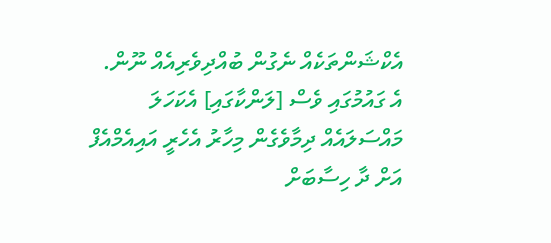އެކްޝަންތަކެއް ނެގުން ބުއްދިވެރިއެއް ނޫން. އެ ގައުމުގައި ވެސް [ލަންކާގައި] އެކަހަލަ މައްސަލައެއް ދިމާވެގެން މިހާރު އެހެރީ އައިއެމްއެފް އަށް ދާ ހިސާބަށް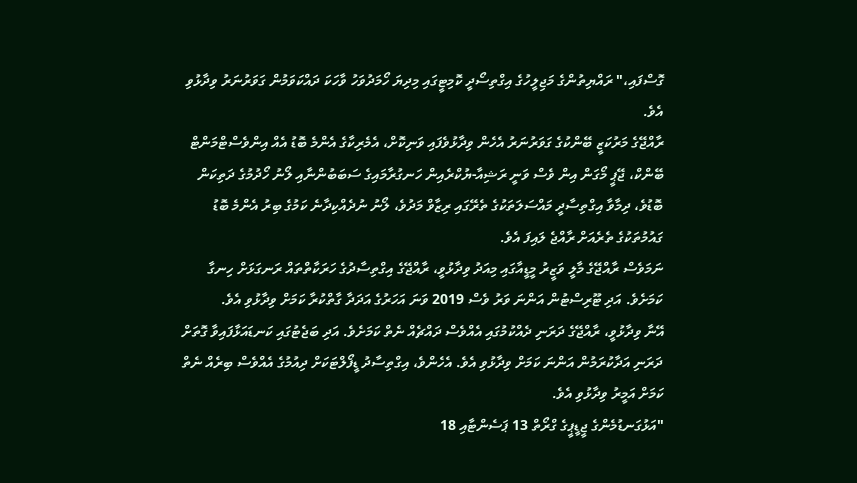ގޮސްފައި،" ރައްޔިތުންގެ މަޖިލީހުގެ އިގްތިސޯދީ ކޮމިޓީގައި މިދިޔަ ހޯމަދުވަހު ވާހަކަ ދައްކަވަމުން ގަވަރުނަރު ވިދާޅުވި އެވެ.
ރާއްޖޭގެ މަރުކަޒީ ބޭންކުގެ ގަވަރުނަރު އެހެން ވިދާޅުވެފައި ވަނިކޮށް، އެމެރިކާގެ އެންމެ ބޮޑު އެއް އިންވެސްޓްމަންޓް ބޭންކް، ޖޭޕީ މޯގަން އިން ވެސް ވަނީ ރަޝިއާ-ޔުކްރެއިން ހަނގުރާމައިގެ ސަބަބުންނާއި ލޯނު ހޯދުމުގެ ދަތިކަން ބޮޑުވެ، ދިމާވާ އިގްތިސާދީ މައްސަލަތަކުގެ ތެރޭގައި ރިޒާވް މަދުވެ، ލޯނު ނުދެއްކިދާނެ ކަމުގެ ބިރު އެންމެ ބޮޑު ގައުމުތަކުގެ ތެރެއަށް ރާއްޖެ ލައިފަ އެވެ.
ނަމަވެސް ރާއްޖޭގެ މާލީ ވަޒީރު މީޑީއާގައި މިއަދު ވިދާޅުވީ، ރާއްޖޭގެ އިގްތިސާދުގެ ހަރަކާތްތައް ރަނގަޅަށް ހިނގާ ކަމަށެވެ. އަދި ޓޫރިސްޓުން އަންނަ ވަރު ވެސް 2019 ވަނަ އަހަރުގެ އަދަދާ ގާތްކުރާ ކަމަށް ވިދާޅުވި އެވެ.
އޭނާ ވިދާޅުވީ، ރާއްޖޭގެ ދަރަނި ދެއްކުމުގައި އެއްވެސް ދައްޗެއް ނެތް ކަމަށެވެ. އަދި ބަޖެޓުގައި ކަނޑައަޅާފައިވާ ގޮތަށް ދަރަނި އަދާކުރަމުން އަންނަ ކަމަށް ވިދާޅުވި އެވެ. އެހެންވެ، އިގްތިސާދު ޑީފޯލްޓަކަށް ދިއުމުގެ އެއްވެސް ބިރެއް ނެތް ކަމަށް އަމީރު ވިދާޅުވި އެވެ.
"އަޅުގަނޑުމެންގެ ޖީޑީޕީގެ ގްރޯތް 13 ޕަސެންޓާއި 18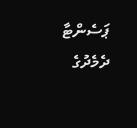ޕަސެންޓާ ދެމެދުގެ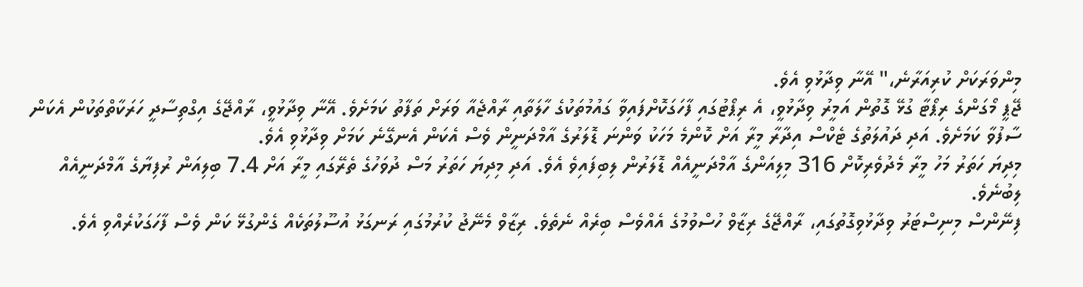މިންވަރަކަށް ކުރިއަރާނެ،" އޭނާ ވިދާޅުވި އެވެ.
ޖޭޕީ މޯގަންގެ ރިޕޯޓާ ގުޅޭ ގޮތުން އަމީރު ވިދާޅުވީ، އެ ރިޕޯޓުގައި ފާހަގަކޮށްފައިވާ ގައުމުތަކުގެ ހާލަތާއި ރާއްޖެއާ ވަރަށް ތަފާތު ކަމަށެވެ. އޭނާ ވިދާޅުވީ، ރާއްޖޭގެ އިގްތިސާދީ ހަރަކާތްތަކުން އެކަން ސާފުވާ ކަމަށެވެ. އަދި ދައުލަތުގެ ޓެކްސް އިދާރާ މީރާ އަށް ކޮންމެ މަހަކު ވަންނަ ޑޮލަރުގެ އާމްދަނީން ވެސް އެކަން އެނގޭނެ ކަމަށް ވިދާޅުވި އެވެ.
މިދިޔަ ހަތަރު މަހު މީރާ މެދުވެރިކޮށް 316 މިލިއަންގެ އާމްދަނީއެއް ޑޮލަރުން ލިބިފައިވެ އެވެ. އަދި މިދިޔަ ހަތަރު މަސް ދުވަހުގެ ތެރޭގައި މީރާ އަށް 7.4 ބިލިއަން ރުފިޔާގެ އާމްދަނީއެއް ލިބުނެވެ.
ފިނޭންސް މިނިސްޓަރު ވިދާޅުވިގޮތުގައި، ރާއްޖޭގެ ރިޒާވް ހުސްވުމުގެ އެއްވެސް ބިރެއް ނެތެވެ. ރިޒާވް މެނޭޖު ކުރުމުގައި ރަނގަޅު އުސޫލުތަކެއް ގެންގުޅޭ ކަން ވެސް ފާހަގަކުރެއްވި އެވެ.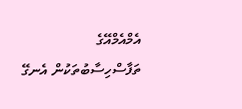އެމްއެމްއޭގެ ތަފާސްހިސާބުތަކުން އެނގޭ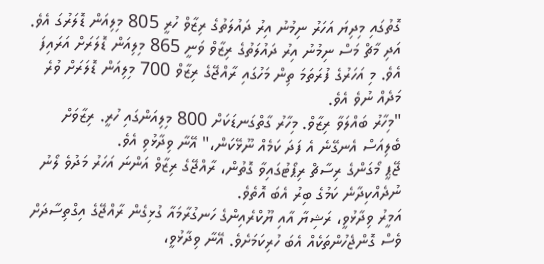ގޮތުގައި މިދިޔަ އަހަރު ނިމުނު އިރު ދައުލަތުގެ ރިޒާވް ހުރީ 805 މިލިއަން ޑޮލަރުގަ އެވެ. އަދި މާޗް މަސް ނިމުނު އިރު ދައުލަތުގެ ރިޒާވް ވަނީ 865 މިލިއަން ޑޮލަރަށް އަރައިފަ އެވެ. މި އަހަރުގެ ފުރަތަމަ ތިން މަހުގައި ރާއްޖޭގެ ރިޒާވް 700 މިލިއަން ޑޮލަރަށް ވުރެ މަދެއް ނުވެ އެވެ.
"މިހާރު ބައްލަވާ ރިޒާވް. މިހާރު ގާތްގަނޑަކަށް 800 މިލިއަންގައި ހުރީ. ރިޒާވަށް ބެލިއަސް އެނގޭނެ އެ ފަދަ ކަމެއް ނޫޅޭކަން،" އޭނާ ވިދާޅުވި އެވެ.
ޖޭޕީ މޯގަންގެ ރިސާޗް ރިޕޯޓުގައިވާ ގޮތުން، ރާއްޖޭގެ ރިޒާވް އަންނަ އަހަރު މަދުވެ ލޯނު ނުދެއްކިދާނެ ކަމުގެ ބިރު އެބަ އޮތެވެ.
އަމީރު ވިދާޅުވީ، ރަޝިޔާ އާއި ޔޫކްރެއިންގެ ހަނގުރާމައާ ގުޅިގެން ރާއްޖޭގެ އިގްތިސާދަށް ވެސް ގޮންޖެހުންތަކެއް އެބަ ހުރިކަމަށެވެ. އޭނާ ވިދާޅުވީ،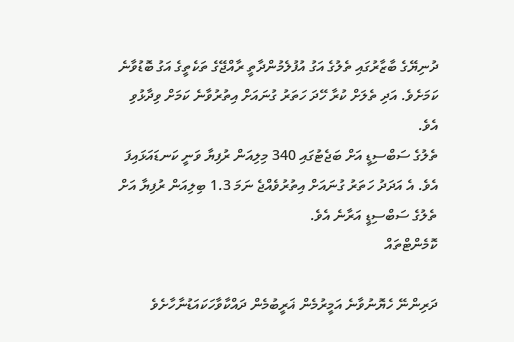ދުނިޔޭގެ ބާޒާރުގައި ތެލުގެ އަގު އުފުލެމުންދާތީ ރާއްޖޭގެ ތަކެތީގެ އަގު ބޮޑުވާނެ ކަމަށެވެ. އަދި ތެލަށް ކުރާ ހޭދަ ހަތަރު ގުނައަށް އިތުރުވާނެ ކަމަށް ވިދާޅުވި އެވެ.
ތެލުގެ ސަބްސިޑީ އަށް ބަޖެޓުގައި 340 މިލިއަން ރުފިޔާ ވަނީ ކަނޑައަޅައިފަ އެވެ. އެ އަދަދު ހަތަރު ގުނައަށް އިތުރުވެއްޖެ ނަމަ 1.3 ބިލިއަން ރުފިޔާ އަށް ތެލުގެ ސަބްސިޑީ އަރާނެ އެވެ.
ކޮމެންޓްތައް

ދަރިންނޭ ހެޔޮނުވާނެ އަމީރުމެން ޣަރީބުމެން ދައްކާވާހަކައަޑުނާހާށެވެ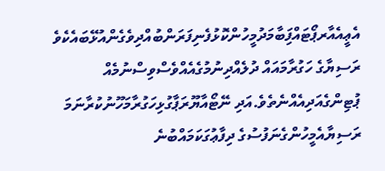އެޢީއެއާރޕޯޓައްފަިބާމަދުމީހުންކޮޅުފެނިފަރަންބުއްދިވެގެންއުޅޭބައެކެވެ ރަސިޔާގެ ހަގުރާމައައް ދުލެއްދިނުމުގެއެއްވެސްވިސްނުމެއް ޕުޓިންގެއަދިއެއްނެތެވެ.އަދި ނޭޓޯއާޔޫރަޕާގުޅިހަގުރާމަހޫނުކުރާނަމަ ރަސިޔާއެމީހުންގެނަފުސުގެ ދިފާޢުގަކަމައްބުނެ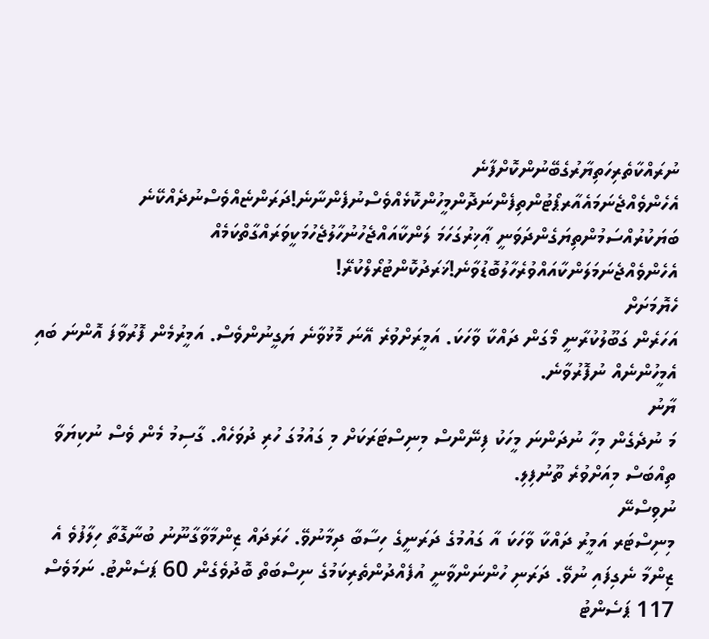ނުރައްކާތެރިހަތިޔާރުގެބޭނުންކޮށްފާނެ އެހެންވެއްޖެނަމައެއާރޕޯޓުންތިފެންނަދޮންމީހުންކޮޅެއްވެސްނުފެންނާނެ!ދަރަންޏެއްވެސްނުދެއްކޭނެ ބަޔަކުރުއްސަމުންތިޔަގެންދަވަނީ ޢާޚިރުގަހަމަ ލަންކާއައްޖެހުނުހާލުޖެހުމަކީވަރައްގާތްކަމެއް އެހެންވެއްޖެނަމަލަންކާއައްވުރެހާލުބޮޑުވާނެ!ޚަރަދުކޮންޓުރޯލްކުރޭ!
ހެޔޮމަށަށް
އަހަރެން ގަބޫލުކުރާނީ މޯގަން ދައްކާ ވާހަކަ. އަމީރަށްވުރެ އޭނަ މޮޅުވާނެ ޔަގީނުންވެސް. އަމީރުމެން ފޮރުވާފަ އޮންނަ ބައި އެމީހުންނެއް ނުފޮރުވާނެ.
ޔާނު
މަ ނުދެގެން މިހާ ނުދަންނަ މީހަކު ފިނޭންސް މިނިސްޓަރަކަށް މި ގައުމުގަ ހުރި ދުވަހެއް. ގާސިމު މެން ވެސް ނުކިޔަވާ ތިއްބަސް މިއަށްވުރެ ތޫނުފިލި.
ނުވިސްނޭ
މިނިސްޓަރ އަމީރު ދައްކާ ވާހަކަ އާ ގައުމުގެ ދަރަނީގެ ހިސާބާ ދިމާނުވޭ. ހަރަދައް ޒިންމާވާގާނޫނު ބުނާގޮތާ ހިލާފުވެ އެ ޒިންމާ ނެގިފައި ނުވޭ. ދަރަނި ހުންނަންވާނީ އުފެއްދުންތެރިކަމުގެ ނިސްބަތް ބޮދުވެގެން 60 ޕަސެންޓު. ނަމަވެސް 117 ޕަސެންޓު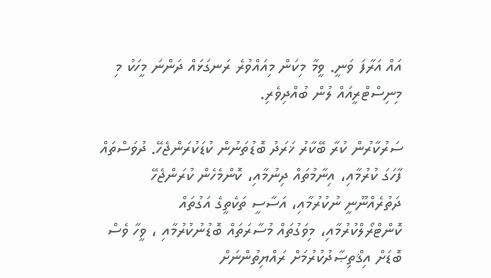އައް އަރާފަ ވަނީ. ވީމާ މިކަން މިއައްވުރެ ރަނގަޅައް ދަންނަ މީހަކު މި މިނިސްޓްރީއައް ލުން ބުއްދިވެރި.

ސަރުކާރުން ކުރާ ބޭކާރު ޚަރަދު ބޮޑުތަނުން ކުޑަކުރަންޖެހޭ. ދުވަސްތައް ފާހަގަ ކުރުމާއި، އިނާމުތައް ދިނުމާއި، ކޮންމެހެން ކުރަންޖެހޭ ދަތުރެއްނޫނީ ނުކުރުމާއި، އަސާސީ ތަކެތީގެ އަގުތައް ކޮންޓްރޯލްކުރުމާއި، މިވަގުތައް މުސާރަތައް ބޮޑުނުކުރުމާއި ، ވީހާ ވެސް ބޮޑަށް އިޤްތިޞާދުކުރުމަށް ރައްޔިތުންނަށް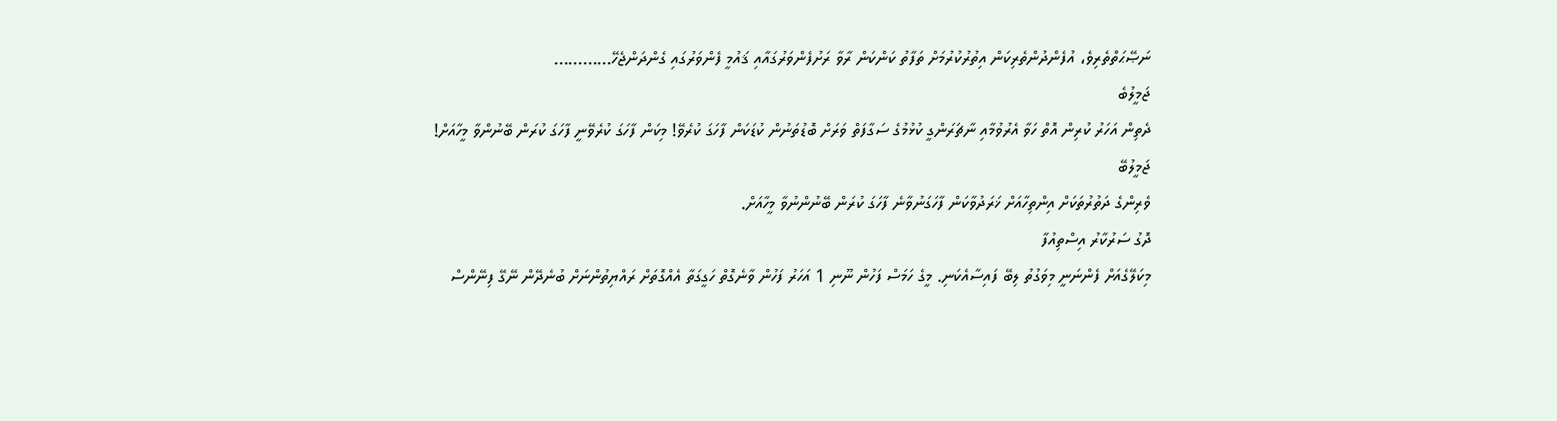ނަޞޭޙަތްތެރިވެ، އުފެންދުންތެރިކަން އިތުރުކުރުމަށް ތަފާތު ކަންކަން ރާވާ ރަށުފެންވަރުގައާއި ޤައުމީ ފެންވަރުގައި ގެންދަންޖެހޭ............
ޖަމީލުބެ
ދެތިން އަހަރު ކުރިން އޮތް ހަވާ އެރުވުމާއި ނާޗަރަންގީ ކުޅުމުގެ ސަގާފަތް ވަރަށް ބޮޑުތަނުން ކުޑަކަން ފާހަގަ ކުރެވޭ! މިކަން ފާހަގަ ކުރެވޭނީ ފާހަގަ ކުރަން ބޭނުންވާ މީހާއަށް!
ޖަމީލުބޭ
ވެރިންގެ ދަތުރުތަކަށް އިންތިހާއަށް ޚަރަދުވާކަން ފާހަގަނުވާނެ ފާހަގަ ކުރަން ބޭނުންނުވާ މީހާއަށް.
ދޮގު ސަރުކާރު އިސްތިއުފާ
މިކަލޭގެއަށް ފެންނަނީ މިވަގުތު ލިބޭ ފައިސާއެކަނި. މީގެ ހަމަސް ފަހުން ނޫނި 1 އަހަރު ފަހުން ވާނެގޮތް ހަގީގަތާ އެއްގޮތަށް ރައްޔިތުންނަށް ބުނެދޭން ނޭގޭ ފިނޭންސް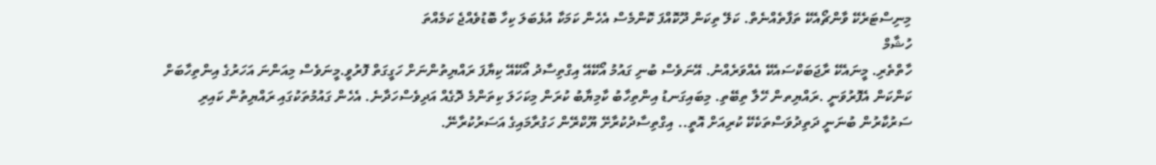މިނިސްޓަރެކޭ ވާންޗޯއެކޭ ތަފާތެއްނެތް. ކަލޭ ތިކަން ދޫކޮއްފަ ކޮންމެސް އެހެން ކަމަކާ އުޅެބަލަ ކިހާ ބޮޑުވެއްޖެ ކަމެއްތަ
ހުޝާމް
ހާތްތެރި. މީނައެކޭ ރާޖަބަކްސައެކޭ އެއްވަރެއްނު. އޭނަވެސް ބުނި ގައުމު އޯކޭއޭ އިގްތިސާދު އޯކޭއޭ ކިޔާފަ ރައްޔިތުންނަށް ހަގީގަތް ފޮރުވީ.މީނަވެސް މިއަންނަ އަހަރުގެ އިންތިހާބަށް ކަންކަން އެފޮރުވަނީ .ރައްޔިތން ހޭލާ ތިބޭތި. މިބައިގަނޑު އިންތިހާބު ކާމިޔާބު ކުރަން މިކަހަލަ ކިތަންމެ ދޮގެއް އަދިވެސްހަދާނެ. އެހެން ގައުމުތަކުގައި ރައްޔިތުން ކައިރި ސަރުކާރުން ބުނަނީ ދަތިދުވަސްތަކެކޭ ކުރިއަށް އޮތީ.. އިގްތިސާދުކުރާށޭ ޔޫކްރޭން ހަގުރާމައިގެ އަސަރުކުރާނޭ.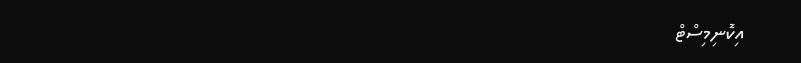އިކޮނިމިސްޓް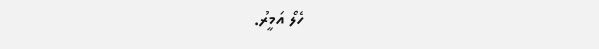ހެލޯ އަމީރު.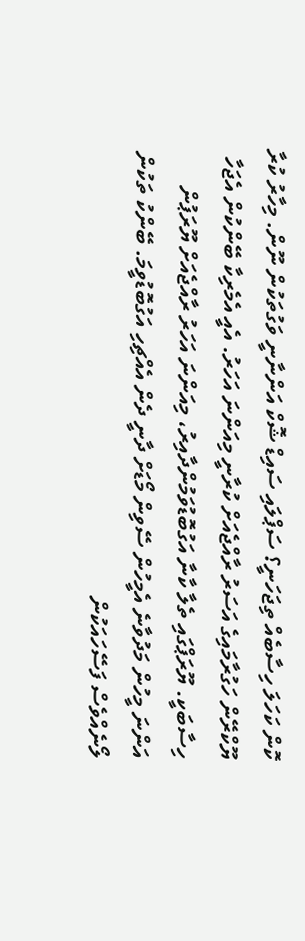ކޮން ކަހަލަ ހިސާބެއް ތިޖަހަނީ؟ ސަޕްލައި ސައިޑް ޝޮކް އަންނާނީ ވަގުތަކުން ނޫން. މިހާރު ކުރާ ޔޫކްރޭން ހަގުރާމައިގެ އަސަރު ރާއްޖެއަށް ކުރާނީ މިއަންނަ އަހަރު. އެއީ އެމެރިކާ ބޭންކުން އެޖަހާ ހިސާބަކީ. ޔޫރަޕްގައި ތެލާ ކާނާ އަގުބޮޑުވަމުންދާއިރު، މިއަންނަ އަހަރު ރާއްޖެއަށް ޔޫރަޕުން އަންނަ މީހުން މަދުވާނެ އެމީހުން ސޭވިން މޯޑަށް ދާނީ ދެން އެއްޗިހި އަގުބޮޑުވީމަ. ބޭންކު ތަކުން ލޯނެއްވެސް ފަސޭހައަކުން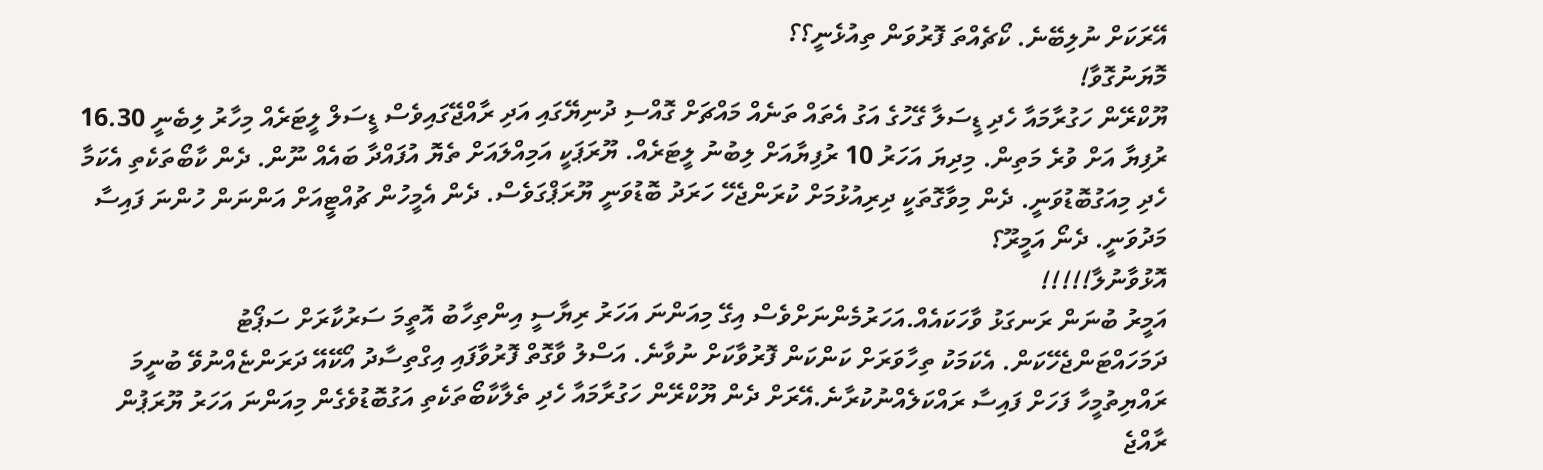އޭރަކަށް ނުލިބޭނެ. ކޯޗެއްތަ ފޮރުވަން ތިއުޅެނީ؟؟
މޮޔަނުގޮވާ!
ޔޫކްރޭން ހަގުރާމައާ ހެދި ޑީސަލާ ގޭހުގެ އަގު އެތައް ތަނެއް މައްޗަށް ގޮއްސި ދުނިޔޭގައި އަދި ރާއްޖޭގައިވެސް ޑީސަލް ލީޓަރެއް މިހާރު ލިބެނީ 16.30 ރުފިޔާ އަށް ވުރެ މަތިން. މިދިޔަ އަހަރު 10 ރުފިޔާއަށް ލިބުނު ލީޓަރެއް. ޔޫރަޕަކީ އަމިއްލައަށް ތެޔޮ އުފައްދާ ބައެއް ނޫން. ދެން ކާބޯތަކެތި އެކަމާ ހެދި މިއަގުބޮޑުވަނީ. ދެން މިވާގޮތަކީ ދިރިއުޅުމަށް ކުރަންޖެހޭ ހަރަދު ބޮޑުވަނީ ޔޫރަޕްގަވެސް. ދެން އެމީހުން ޗުއްޓީއަށް އަންނަން ހުންނަ ފައިސާ މަދުވަނީ. ދެނޯ އަމީރޫ؟
އޮޅުވާނުލާ!!!!!
އަމީރު ބުނަން ރަނގަޅު ވާހަކައެއް.އަހަރުމެންނަށްވެސް އިގޭ މިއަންނަ އަހަރު ރިޔާސީ އިންތިހާބު އޮތީމަ ސަރުކާރަށް ސަޕޯޓު ދަމަހައްޓަންޖެހޭކަން. އެކަމަކު ތިހާވަރަށް ކަންކަން ފޮރުވާކަށް ނުވާނެ. އަސްލު ވާގޮތް ފޮރުވާފައި އިގްތިސާދު އޯކޭއޭ ދަރަންޏެއްނުވޭ ބުނީމަ ރައްޔިތުމީހާ ފަހަށް ފައިސާ ރައްކަލެއްނުކުރާނެ.އޭރަށް ދެން ޔޫކްރޭން ހަގުރާމައާ ހެދި ތެލާކާބޯތަކެތި އަގުބޮޑުވެގެން މިއަންނަ އަހަރު ޔޫރަޕުން ރާއްޖެ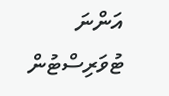އަންނަ ޓުވަރިސްޓުން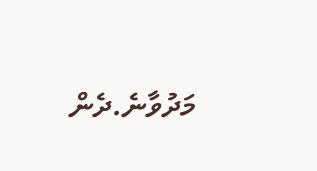މަދުވާނެ.ދެން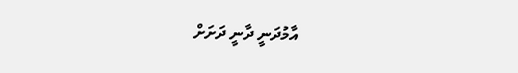އާމުދަނީ ދާނީ ދަށަށް